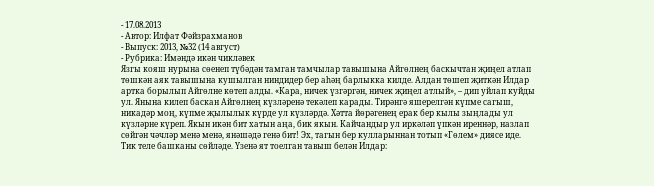- 17.08.2013
- Автор: Илфат Фәйзрахманов
- Выпуск: 2013, №32 (14 август)
- Рубрика: Имәндә икән чикләвек
Язгы кояш нурына сөенеп түбәдән тамган тамчылар тавышына Айгөлнең баскычтан җиңел атлап төшкән аяк тавышына кушылган ниндидер бер аһәң барлыкка килде. Алдан төшеп җиткән Илдар артка борылып Айгөлне көтеп алды. «Кара, ничек үзгәргән, ничек җиңел атлый», – дип уйлап куйды ул. Янына килеп баскан Айгөлнең күзләренә текәлеп карады. Тирәнгә яшерелгән күпме сагыш, никадәр моң, күпме җылылык күрде ул күзләрдә. Хәтта йөрәгенең ерак бер кылы зыңлады ул күзләрне күреп. Якын икән бит хатын аңа, бик якын. Кайчандыр ул иркәләп үпкән иреннәр, назлап сөйгән чәчләр менә менә, янәшәдә генә бит! Эх, тагын бер кулларыннан тотып «Гөлем» диясе иде.
Тик теле башканы сөйләде. Үзенә ят тоелган тавыш белән Илдар: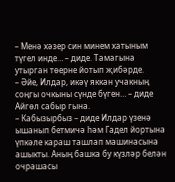– Менә хәзер син минем хатыным түгел инде… – диде. Тамагына утырган төерне йотып җибәрде.
– Әйе, Илдар, икәү яккан учакның соңгы очкыны сүнде бүген… – диде Айгөл сабыр гына.
– Кабызырбыз – диде Илдар үзенә ышанып бетмичә һәм Гадел йортына үпкәле караш ташлап машинасына ашыкты. Аның башка бу күзләр белән очрашасы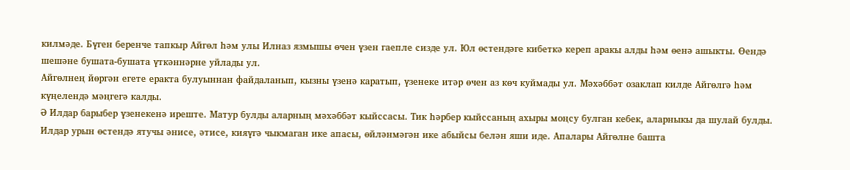килмәде. Бүген беренче тапкыр Айгөл һәм улы Илназ язмышы өчен үзен гаепле сизде ул. Юл өстендәге кибеткә кереп аракы алды һәм өенә ашыкты. Өендә шешәне бушата-бушата үткәннәрне уйлады ул.
Айгөлнең йөргән егете еракта булуыннан файдаланып, кызны үзенә каратып, үзенеке итәр өчен аз көч куймады ул. Мәхәббәт озаклап килде Айгөлгә һәм күңелендә мәңгегә калды.
Ә Илдар барыбер үзенекенә иреште. Матур булды аларның мәхәббәт кыйссасы. Тик һәрбер кыйссаның ахыры моңсу булган кебек, аларныкы да шулай булды.
Илдар урын өстендә ятучы әнисе, әтисе, кияүгә чыкмаган ике апасы, өйләнмәгән ике абыйсы белән яши иде. Апалары Айгөлне башта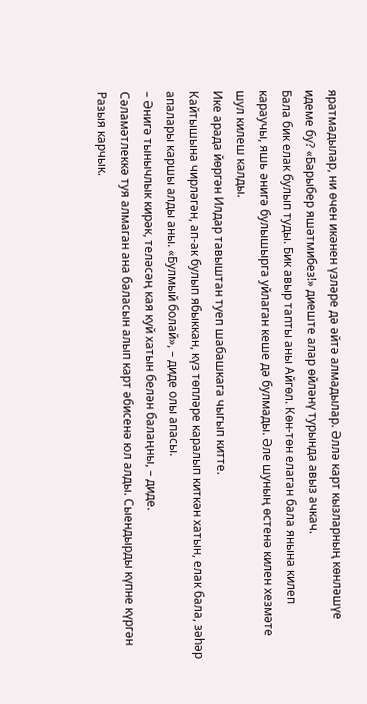яратмадылар, ни өчен икәнен үзләре дә әйтә алмадылар. Әллә карт кызларның көнләшүе идеме бу? «Барыбер яшәтмибез!» диеште алар өйләнү турында авыз ачкач.
Бала бик елак булып туды. Бик авыр тапты аны Айгөл. Көн-төн елаган бала янына килеп караучы, яшь әнигә булышырга уйлаган кеше дә булмады. Әле шуның өстенә килен хезмәте шул килеш калды.
Ике арада йөргән Илдар тавыштан туеп шабашкага чыгып китте.
Кайтышына чирләгән, ап-ак булып ябыккан, күз төпләре каралып киткән хатын, елак бала, зәһәр апалары каршы алды аны. «Булмый болай», – диде олы апасы.
– Әнигә тынычлык кирәк, теләсәң кая куй хатын белән балаңны, – диде.
Сәламәтлеккә туя алмаган ана баласын алып карт әбисенә юл алды. Сыендырды күпне күргән Разыя карчык.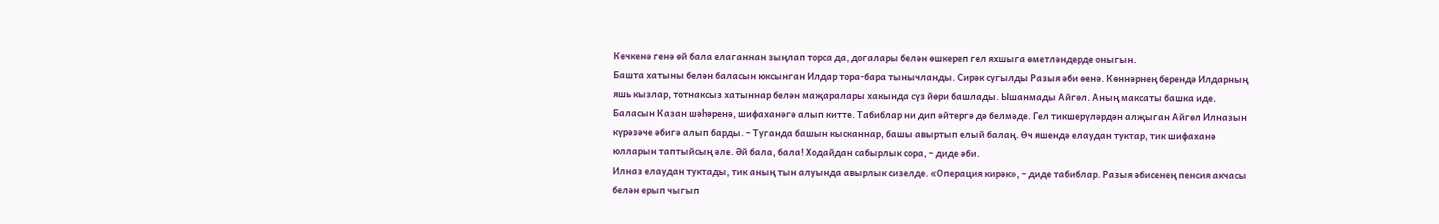Кечкенә генә өй бала елаганнан зыңлап торса да, догалары белән өшкереп гел яхшыга өметләндерде оныгын.
Башта хатыны белән баласын юксынган Илдар тора-бара тынычланды. Сирәк сугылды Разыя әби өенә. Көннәрнең берендә Илдарның яшь кызлар, тотнаксыз хатыннар белән маҗаралары хакында сүз йөри башлады. Ышанмады Айгөл. Аның максаты башка иде. Баласын Казан шәһәренә, шифаханәгә алып китте. Табиблар ни дип әйтергә дә белмәде. Гел тикшерүләрдән алҗыган Айгөл Илназын күрәзәче әбигә алып барды. – Туганда башын кысканнар, башы авыртып елый балаң. Өч яшендә елаудан туктар, тик шифаханә юлларын таптыйсың әле. Әй бала, бала! Ходайдан сабырлык сора, – диде әби.
Илназ елаудан туктады, тик аның тын алуында авырлык сизелде. «Операция кирәк», – диде табиблар. Разыя әбисенең пенсия акчасы белән ерып чыгып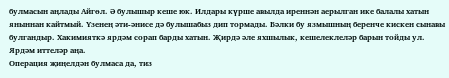булмасын аңлады Айгөл. Ә булышыр кеше юк. Илдары күрше авылда иреннән аерылган ике балалы хатын яныннан кайтмый. Үзенең әти-әнисе дә булышабыз дип тормады. Бәлки бу язмышның беренче кискен сынавы булгандыр. Хакимияткә ярдәм сорап барды хатын. Җирдә әле яхшылык, кешелеклеләр барын тойды ул. Ярдәм иттеләр аңа.
Операция җиңелдән булмаса да, тиз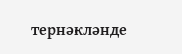тернәкләнде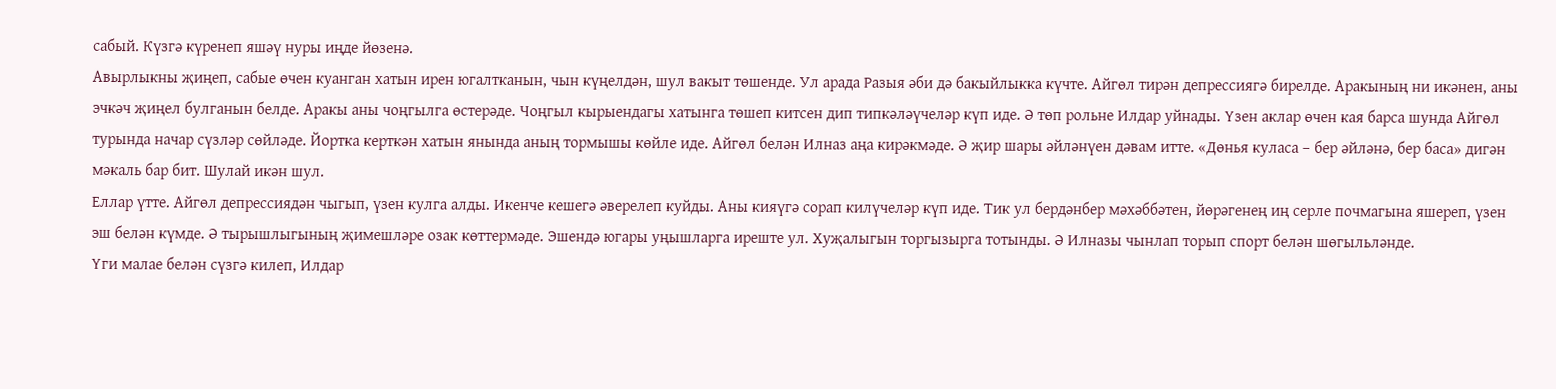сабый. Күзгә күренеп яшәү нуры иңде йөзенә.
Авырлыкны җиңеп, сабые өчен куанган хатын ирен югалтканын, чын күңелдән, шул вакыт төшенде. Ул арада Разыя әби дә бакыйлыкка күчте. Айгөл тирән депрессиягә бирелде. Аракының ни икәнен, аны эчкәч җиңел булганын белде. Аракы аны чоңгылга өстерәде. Чоңгыл кырыендагы хатынга төшеп китсен дип типкәләүчеләр күп иде. Ә төп рольне Илдар уйнады. Үзен аклар өчен кая барса шунда Айгөл турында начар сүзләр сөйләде. Йортка керткән хатын янында аның тормышы көйле иде. Айгөл белән Илназ аңа кирәкмәде. Ә җир шары әйләнүен дәвам итте. «Дөнья куласа – бер әйләнә, бер баса» дигән мәкаль бар бит. Шулай икән шул.
Еллар үтте. Айгөл депрессиядән чыгып, үзен кулга алды. Икенче кешегә әверелеп куйды. Аны кияүгә сорап килүчеләр күп иде. Тик ул бердәнбер мәхәббәтен, йөрәгенең иң серле почмагына яшереп, үзен эш белән күмде. Ә тырышлыгының җимешләре озак көттермәде. Эшендә югары уңышларга иреште ул. Хуҗалыгын торгызырга тотынды. Ә Илназы чынлап торып спорт белән шөгыльләнде.
Үги малае белән сүзгә килеп, Илдар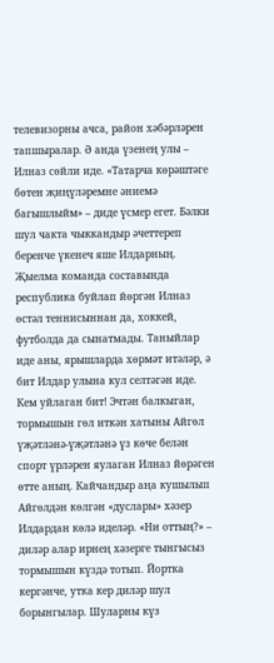телевизорны ачса, район хәбәрләрен тапшыралар. Ә анда үзенең улы – Илназ сөйли иде. «Татарча көрәштәге бөтен җиңүләремне әниемә багышлыйм» – диде үсмер егет. Бәлки шул чакта чыккандыр әчеттереп беренче үкенеч яше Илдарның.
Җыелма команда составында республика буйлап йөргән Илназ өстәл теннисыннан да, хоккей, футболда да сынатмады. Таныйлар иде аны, ярышларда хөрмәт итәләр, ә бит Илдар улына кул селтәгән иде. Кем уйлаган бит! Эчтән балкыган, тормышын гөл иткән хатыны Айгөл үҗәтләнә-үҗәтләнә үз көче белән спорт үрләрен яулаган Илназ йөрәген өтте аның. Кайчандыр аңа кушылып Айгөлдән көлгән «дуслары» хәзер Илдардан көлә иделәр. «Ни оттың?» – диләр алар ирнең хәзерге тынгысыз тормышын күздә тотып. Йортка кергәнче, утка кер диләр шул борынгылар. Шуларны күз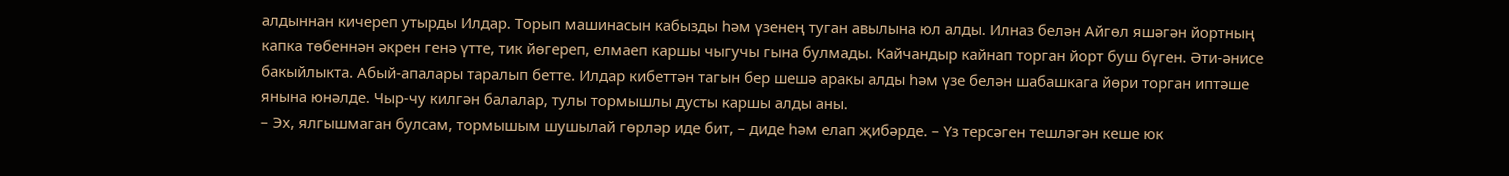алдыннан кичереп утырды Илдар. Торып машинасын кабызды һәм үзенең туган авылына юл алды. Илназ белән Айгөл яшәгән йортның капка төбеннән әкрен генә үтте, тик йөгереп, елмаеп каршы чыгучы гына булмады. Кайчандыр кайнап торган йорт буш бүген. Әти-әнисе бакыйлыкта. Абый-апалары таралып бетте. Илдар кибеттән тагын бер шешә аракы алды һәм үзе белән шабашкага йөри торган иптәше янына юнәлде. Чыр-чу килгән балалар, тулы тормышлы дусты каршы алды аны.
– Эх, ялгышмаган булсам, тормышым шушылай гөрләр иде бит, – диде һәм елап җибәрде. – Үз терсәген тешләгән кеше юк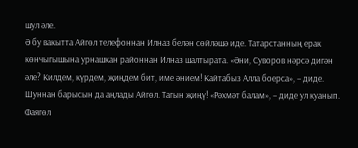шул әле.
Ә бу вакытта Айгөл телефоннан Илназ белән сөйләшә иде. Татарстанның ерак көнчыгышына урнашкан районнан Илназ шалтырата. «Әни, Суворов нәрсә дигән әле? Килдем, күрдем, җиңдем бит, име әнием! Кайтабыз Алла боерса», – диде. Шуннан барысын да аңлады Айгөл. Тагын җиңү! «Рәхмәт балам», – диде ул куанып.
Фаягөл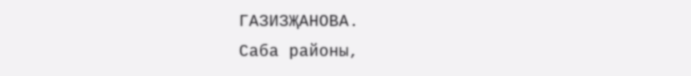ГАЗИЗҖАНОВА.
Саба районы,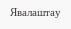Явалаштау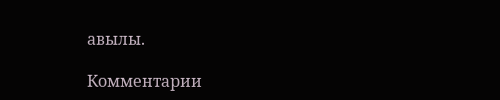авылы.

Комментарии